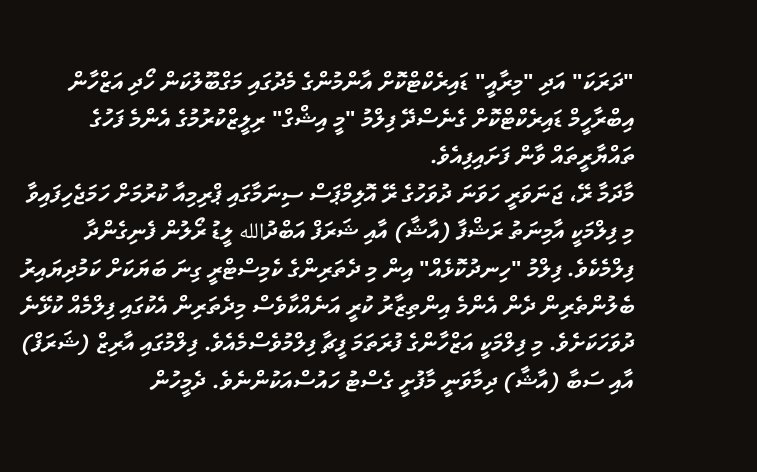"ދަރަކަ" އަދި "މިރާއީ" ޑައިރެކްޓްކޮށް އާންމުންގެ މެދުގައި މަގްބޫލުކަން ހޯދި އަޒްހާން އިބްރާހީމް ޑައިރެކްޓްކޮށް ގެނެސްދޭ ފިލްމު "މީ އިޝްގް" ރިލީޒްކުރުމުގެ އެންމެ ފަހުގެ ތައްޔާރީތައް ވާން ފަށައިފިއެވެ.
މާދަމާ ރޭ، ޖަނަވަރީ ހަވަނަ ދުވަހުގެ ރޭ އޮލިމްޕަސް ސިނަމާގައި ޕްރިމިއާ ކުރުމަށް ހަމަޖެހިފައިވާ މި ފިލްމަކީ އާމިނަތު ރަޝްފާ (އާޝާ) އާއި ޝަރަފް އަބްދުالله ލީޑު ރޯލުން ފެނިގެންދާ ފިލްމެކެވެ. ފިލްމު "ހިނދުކޮޅެއް" އިން މި ދެތަރިންގެ ކެމިސްޓްރީ ގިނަ ބަޔަކަށް ކަމުދިޔައިރު ބެލުންތެރިން ދެން އެންމެ އިންތިޒާރު ކުރީ އަނެއްކާވެސް މިދެތަރިން އެކުގައި ފިލްމެއް ކުޅޭނެ ދުވަހަކަށެވެ. މި ފިލްމަކީ އަޒްހާންގެ ފުރަތަމަ ފީޗާ ފިލްމުވެސްމެއެވެ. ފިލްމުގައި އާރިޒް (ޝަރަފް) އާއި ސަބާ (އާޝާ) ދިމާވަނީ މާފުށީ ގެސްޓު ހައުސްއަކުންނެވެ. ދެމީހުން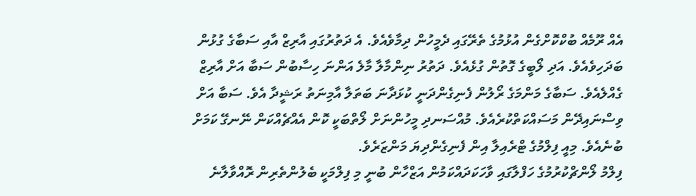އެއް ރޫމެއް ބުކްކޮށްގެން އުޅުމުގެ ތެރޭގައި ދެމީހުން ދިމާވެއެވެ. އެ ދަތުރުގައި އާރިޒް އާއި ސަބާގެ ގުޅުން ބަދަހިވެއެވެ. އަދި ލޯބީގެ ގޮތުން ގުޅެއެވެ. ދަތުރު ނިންމާލާ މާލެ އަންނަ ހިސާބުން ސަބާ އަށް އާރިޒް ގެއްލެއެވެ. ސަބާގެ މަންމަގެ ރޯލުން ފެނިގެންދަނީ ކުޅަދާނަ ބަތަލާ އާމިނަތު ރަޝީދާ އެވެ. ސަބާ އަށް ވިސްނައިދޭން މަސައްކަތްކުރެއެވެ. މުއްސަނދި މީހުންނަށް ލޯތްބަކީ ކޮން އެއްޗެއްކަން ނޭނގޭ ކަމަށް ބުނެއެވެ. މިއީ ފިލްމުގެ ޓްރެއިލާ އިން ފެނިގެންދިޔަ މަންޒަރެވެ.
ފިލްމު ލޯންޗްކުރުމުގެ ހަފްލާގައި ވާހަކަދައްކަމުން އަޒްހާން ބުނީ މި ފިލްމަކީ ބެލުންތެރިން ރޮއްވާލާނެ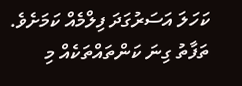ކަހަލަ އަސަރުގަދަ ފިލްމެއް ކަމަށެވެ. ތަފާތު ގިނަ ކަންތައްތަކެއް މި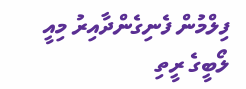ފިލްމުން ފެނިގެންދާއިރު މިއީ ލޯބީގެ ރީތި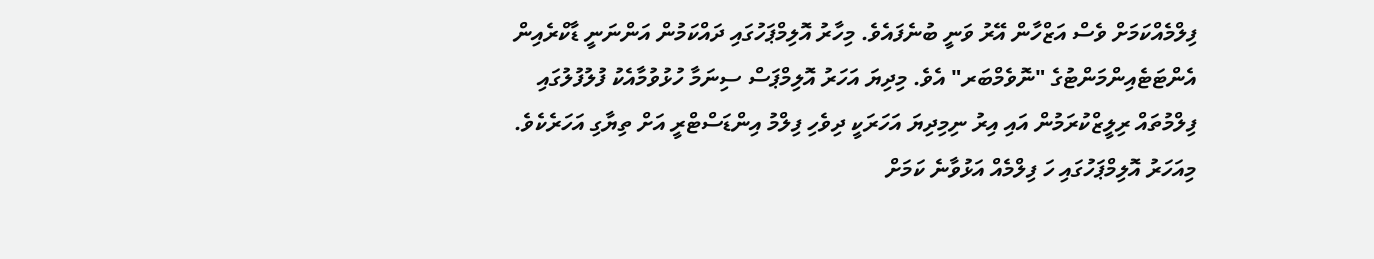ފިލްމެއްކަމަށް ވެސް އަޒްހާން އޭރު ވަނީ ބުނެފައެވެ. މިހާރު އޮލިމްޕަހުގައި ދައްކަމުން އަންނަނީ ޑާކްރެއިން އެންޓަޓެއިންމަންޓުގެ "ނޮވެމްބަރ" އެވެ. މިދިޔަ އަހަރު އޮލިމްޕަސް ސިނަމާ ހުޅުވުމާއެކު ފުލުފުލުގައި ފިލްމުތައް ރިލީޒްކުރަމުން އައި އިރު ނިމިދިޔަ އަހަރަކީ ދިވެހި ފިލްމު އިންޑަސްޓްރީ އަށް ތިޔާގި އަހަރެކެވެ. މިއަހަރު އޮލިމްޕަހުގައި ހަ ފިލްމެއް އަޅުވާނެ ކަމަށް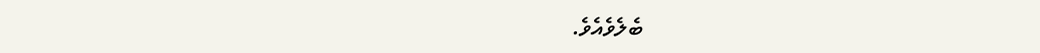ބެލެވެއެވެ.